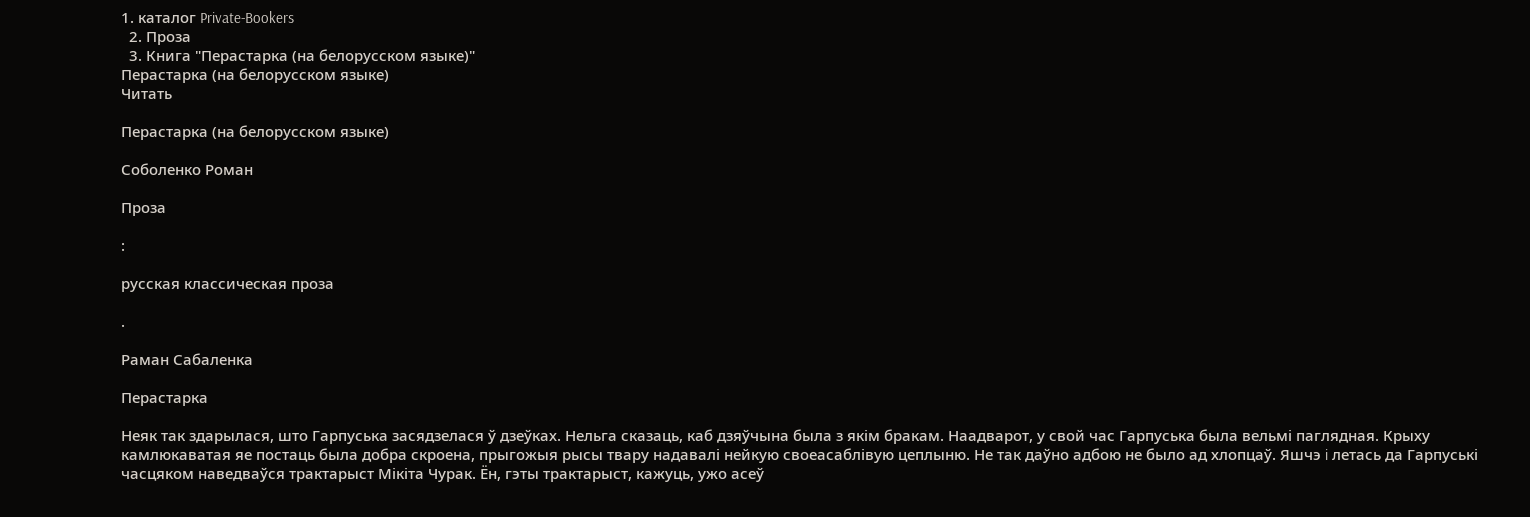1. каталог Private-Bookers
  2. Проза
  3. Книга "Перастарка (на белорусском языке)"
Перастарка (на белорусском языке)
Читать

Перастарка (на белорусском языке)

Соболенко Роман

Проза

:

русская классическая проза

.

Раман Сабаленка

Перастарка

Неяк так здарылася, што Гарпуська засядзелася ў дзеўках. Нельга сказаць, каб дзяўчына была з якiм бракам. Наадварот, у свой час Гарпуська была вельмi паглядная. Крыху камлюкаватая яе постаць была добра скроена, прыгожыя рысы твару надавалi нейкую своеасаблiвую цеплыню. Не так даўно адбою не было ад хлопцаў. Яшчэ i летась да Гарпуськi часцяком наведваўся трактарыст Мiкiта Чурак. Ён, гэты трактарыст, кажуць, ужо асеў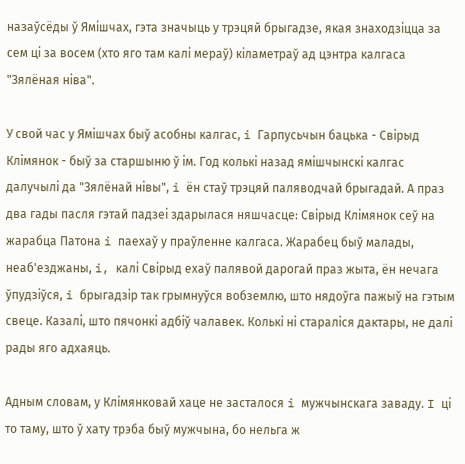назаўсёды ў Ямiшчах, гэта значыць у трэцяй брыгадзе, якая знаходзiцца за сем цi за восем (хто яго там калi мераў) кiламетраў ад цэнтра калгаса "Зялёная нiва".

У свой час у Ямiшчах быў асобны калгас, i Гарпусьчын бацька - Свiрыд Клiмянок - быў за старшыню ў iм. Год колькi назад ямiшчынскi калгас далучылi да "Зялёнай нiвы", i ён стаў трэцяй паляводчай брыгадай. А праз два гады пасля гэтай падзеi здарылася няшчасце: Свiрыд Клiмянок сеў на жарабца Патона i паехаў у праўленне калгаса. Жарабец быў малады, неаб'езджаны, i, калi Свiрыд ехаў палявой дарогай праз жыта, ён нечага ўпудзiўся, i брыгадзiр так грымнуўся вобземлю, што нядоўга пажыў на гэтым свеце. Казалi, што пячонкi адбiў чалавек. Колькi нi старалiся дактары, не далi рады яго адхаяць.

Адным словам, у Клiмянковай хаце не засталося i мужчынскага заваду. I цi то таму, што ў хату трэба быў мужчына, бо нельга ж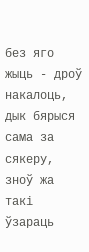без яго жыць - дроў накалоць, дык бярыся сама за сякеру, зноў жа такi ўзараць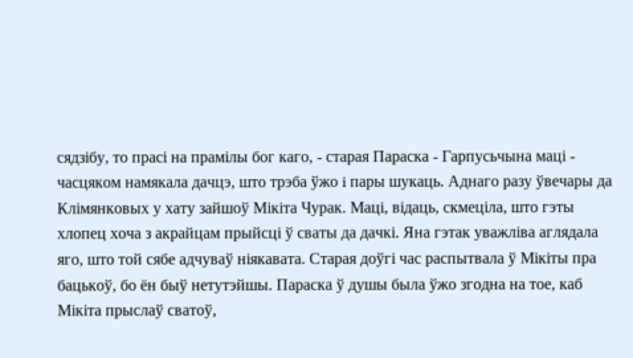сядзiбу, то прасi на прамiлы бог каго, - старая Параска - Гарпусьчына мацi - часцяком намякала дачцэ, што трэба ўжо i пары шукаць. Аднаго разу ўвечары да Клiмянковых у хату зайшоў Мiкiта Чурак. Мацi, вiдаць, скмецiла, што гэты хлопец хоча з акрайцам прыйсцi ў сваты да дачкi. Яна гэтак уважлiва аглядала яго, што той сябе адчуваў нiякавата. Старая доўгi час распытвала ў Мiкiты пра бацькоў, бо ён быў нетутэйшы. Параска ў душы была ўжо згодна на тое, каб Мiкiта прыслаў сватоў,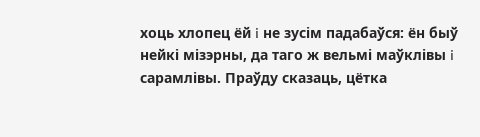хоць хлопец ёй i не зусiм падабаўся: ён быў нейкi мiзэрны, да таго ж вельмi маўклiвы i сарамлiвы. Праўду сказаць, цётка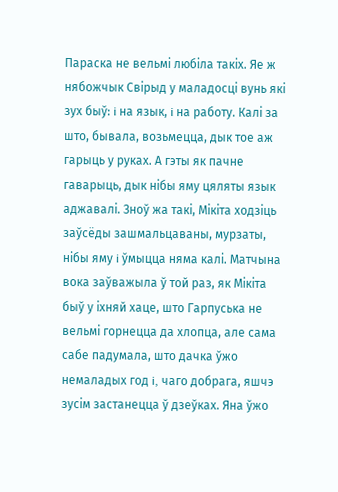Параска не вельмi любiла такiх. Яе ж нябожчык Свiрыд у маладосцi вунь якi зух быў: i на язык, i на работу. Калi за што, бывала, возьмецца, дык тое аж гарыць у руках. А гэты як пачне гаварыць, дык нiбы яму цяляты язык аджавалi. Зноў жа такi, Мiкiта ходзiць заўсёды зашмальцаваны, мурзаты, нiбы яму i ўмыцца няма калi. Матчына вока заўважыла ў той раз, як Мiкiта быў у iхняй хаце, што Гарпуська не вельмi горнецца да хлопца, але сама сабе падумала, што дачка ўжо немаладых год i, чаго добрага, яшчэ зусiм застанецца ў дзеўках. Яна ўжо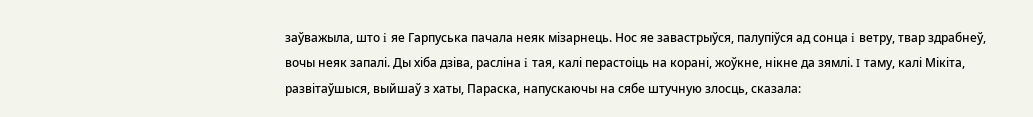заўважыла, што i яе Гарпуська пачала неяк мiзарнець. Нос яе завастрыўся, палупiўся ад сонца i ветру, твар здрабнеў, вочы неяк запалi. Ды хiба дзiва, раслiна i тая, калi перастоiць на коранi, жоўкне, нiкне да зямлi. I таму, калi Мiкiта, развiтаўшыся, выйшаў з хаты, Параска, напускаючы на сябе штучную злосць, сказала: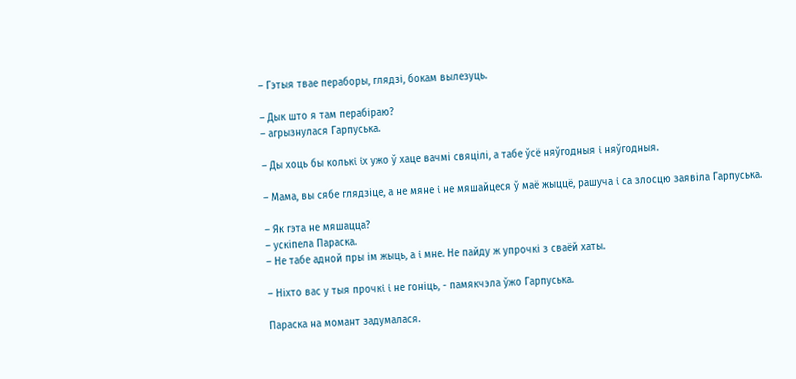– Гэтыя твае пераборы, глядзi, бокам вылезуць.

– Дык што я там перабiраю?
– агрызнулася Гарпуська.

– Ды хоць бы колькi iх ужо ў хаце вачмi свяцiлi, а табе ўсё няўгодныя i няўгодныя.

– Мама, вы сябе глядзiце, а не мяне i не мяшайцеся ў маё жыццё, рашуча i са злосцю заявiла Гарпуська.

– Як гэта не мяшацца?
– ускiпела Параска.
– Не табе адной пры iм жыць, а i мне. Не пайду ж упрочкi з сваёй хаты.

– Нiхто вас у тыя прочкi i не гонiць, - памякчэла ўжо Гарпуська.

Параска на момант задумалася.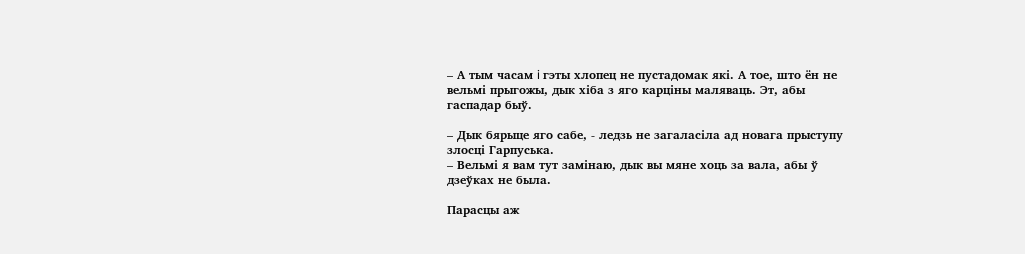– А тым часам i гэты хлопец не пустадомак якi. А тое, што ён не вельмi прыгожы, дык хiба з яго карцiны маляваць. Эт, абы гаспадар быў.

– Дык бярыце яго сабе, - ледзь не загаласiла ад новага прыступу злосцi Гарпуська.
– Вельмi я вам тут замiнаю, дык вы мяне хоць за вала, абы ў дзеўках не была.

Парасцы аж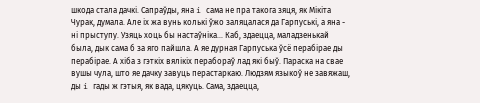шкода стала дачкi. Сапраўды, яна i сама не пра такога зяця, як Мiкiта Чурак, думала. Але iх жа вунь колькi ўжо заляцалася да Гарпуськi, а яна - нi прыступу. Узяць хоць бы настаўнiка... Каб, здаецца, маладзенькай была, дык сама б за яго пайшла. А яе дурная Гарпуська ўсё перабiрае ды перабiрае. А хiба з гэткiх вялiкiх перабораў лад якi быў. Параска на свае вушы чула, што яе дачку завуць перастаркаю. Людзям языкоў не завяжаш, ды i гады ж гэтыя, як вада, цякуць. Сама, здаецца,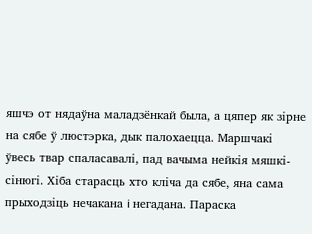яшчэ от нядаўна маладзёнкай была, а цяпер як зiрне на сябе ў люстэрка, дык палохаецца. Маршчакi ўвесь твар спаласавалi, пад вачыма нейкiя мяшкi-сiнюгi. Хiба старасць хто клiча да сябе, яна сама прыходзiць нечакана i негадана. Параска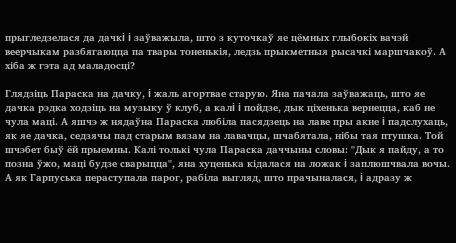прыгледзелася да дачкi i заўважыла, што з куточкаў яе цёмных глыбокiх вачэй веерчыкам разбягаюцца па твары тоненькiя, ледзь прыкметныя рысачкi маршчакоў. А хiба ж гэта ад маладосцi?

Глядзiць Параска на дачку, i жаль агортвае старую. Яна пачала заўважаць, што яе дачка рэдка ходзiць на музыку ў клуб, а калi i пойдзе, дык цiхенька вернецца, каб не чула мацi. А яшчэ ж нядаўна Параска любiла пасядзець на лаве пры акне i падслухаць, як яе дачка, седзячы пад старым вязам на лавачцы, шчабятала, нiбы тая птушка. Той шчэбет быў ёй прыемны. Калi толькi чула Параска даччыны словы: "Дык я пайду, а то позна ўжо, мацi будзе сварыцца", яна хуценька кiдалася на ложак i заплюшчвала вочы. А як Гарпуська пераступала парог, рабiла выгляд, што прачыналася, i адразу ж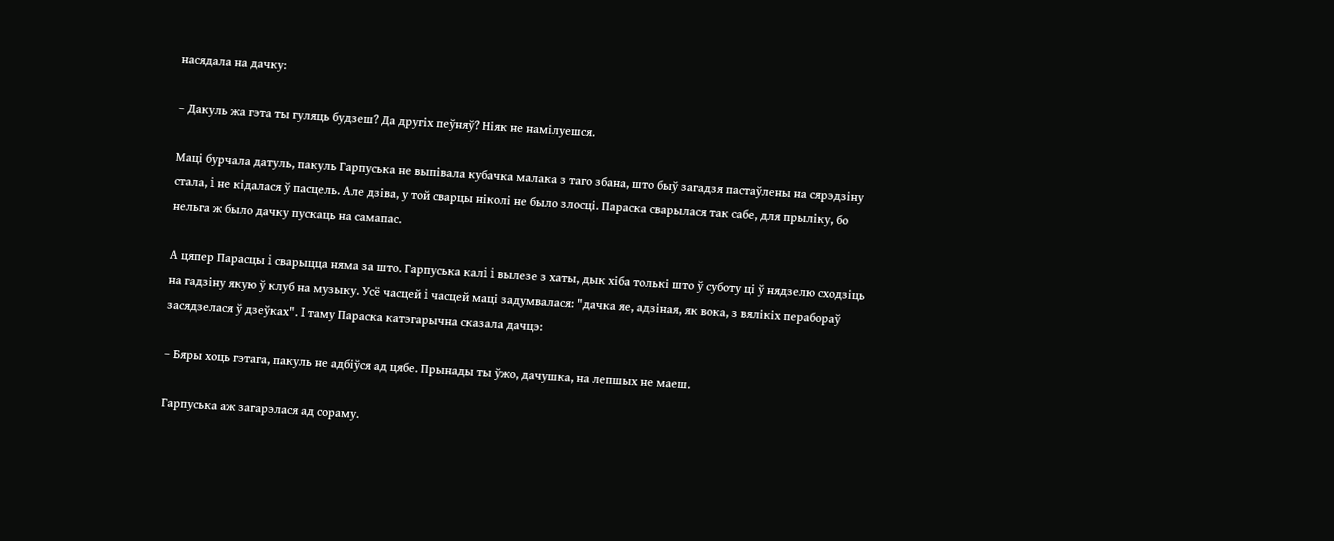насядала на дачку:

– Дакуль жа гэта ты гуляць будзеш? Да другiх пеўняў? Нiяк не намiлуешся.

Мацi бурчала датуль, пакуль Гарпуська не выпiвала кубачка малака з таго збана, што быў загадзя пастаўлены на сярэдзiну стала, i не кiдалася ў пасцель. Але дзiва, у той сварцы нiколi не было злосцi. Параска сварылася так сабе, для прылiку, бо нельга ж было дачку пускаць на самапас.

А цяпер Парасцы i сварыцца няма за што. Гарпуська калi i вылезе з хаты, дык хiба толькi што ў суботу цi ў нядзелю сходзiць на гадзiну якую ў клуб на музыку. Усё часцей i часцей мацi задумвалася: "дачка яе, адзiная, як вока, з вялiкiх перабораў засядзелася ў дзеўках". I таму Параска катэгарычна сказала дачцэ:

– Бяры хоць гэтага, пакуль не адбiўся ад цябе. Прынады ты ўжо, дачушка, на лепшых не маеш.

Гарпуська аж загарэлася ад сораму.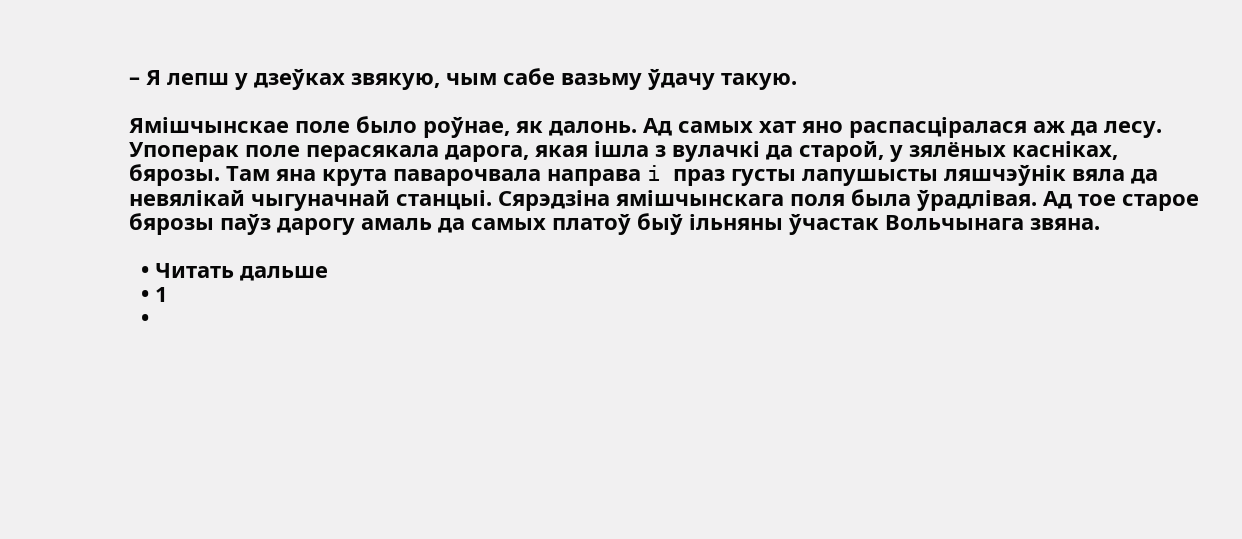– Я лепш у дзеўках звякую, чым сабе вазьму ўдачу такую.

Ямiшчынскае поле было роўнае, як далонь. Ад самых хат яно распасцiралася аж да лесу. Упоперак поле перасякала дарога, якая iшла з вулачкi да старой, у зялёных каснiках, бярозы. Там яна крута паварочвала направа i праз густы лапушысты ляшчэўнiк вяла да невялiкай чыгуначнай станцыi. Сярэдзiна ямiшчынскага поля была ўрадлiвая. Ад тое старое бярозы паўз дарогу амаль да самых платоў быў iльняны ўчастак Вольчынага звяна.

  • Читать дальше
  • 1
  •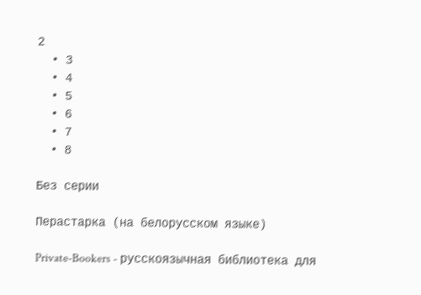2
  • 3
  • 4
  • 5
  • 6
  • 7
  • 8

Без серии

Перастарка (на белорусском языке)

Private-Bookers - русскоязычная библиотека для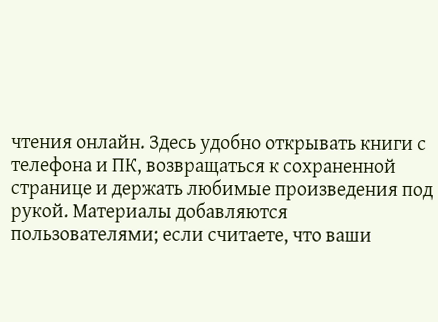чтения онлайн. Здесь удобно открывать книги с телефона и ПК, возвращаться к сохраненной странице и держать любимые произведения под рукой. Материалы добавляются пользователями; если считаете, что ваши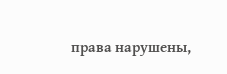права нарушены,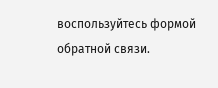воспользуйтесь формой обратной связи.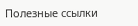Полезные ссылки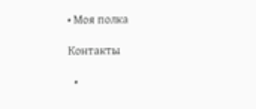• Моя полка

Контакты

  •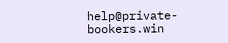help@private-bookers.win